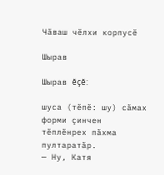Чӑваш чӗлхи корпусӗ

Шырав

Шырав ĕçĕ:

шуса (тĕпĕ: шу) сăмах форми çинчен тĕплĕнрех пăхма пултаратăр.
— Ну, Катя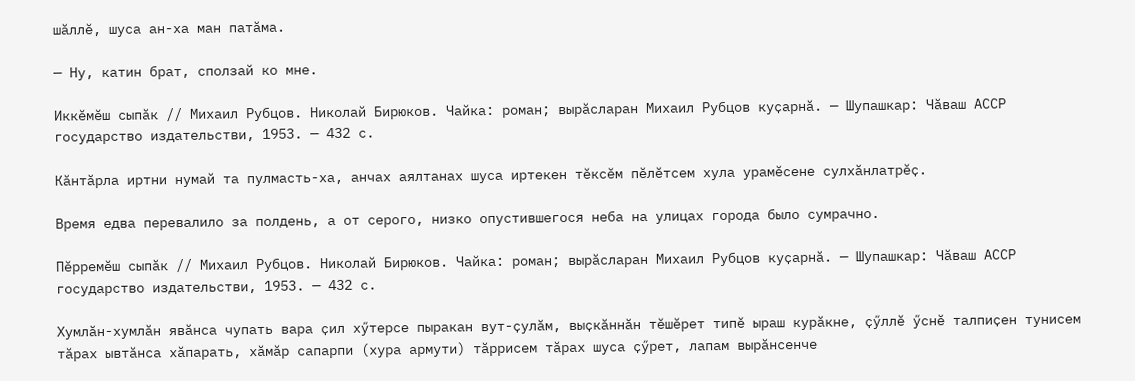шӑллӗ, шуса ан-ха ман патӑма.

— Ну, катин брат, сползай ко мне.

Иккӗмӗш сыпӑк // Михаил Рубцов. Николай Бирюков. Чайка: роман; вырӑсларан Михаил Рубцов куҫарнӑ. — Шупашкар: Чӑваш АССР государство издательстви, 1953. — 432 с.

Кӑнтӑрла иртни нумай та пулмасть-ха, анчах аялтанах шуса иртекен тӗксӗм пӗлӗтсем хула урамӗсене сулхӑнлатрӗҫ.

Время едва перевалило за полдень, а от серого, низко опустившегося неба на улицах города было сумрачно.

Пӗрремӗш сыпӑк // Михаил Рубцов. Николай Бирюков. Чайка: роман; вырӑсларан Михаил Рубцов куҫарнӑ. — Шупашкар: Чӑваш АССР государство издательстви, 1953. — 432 с.

Хумлӑн-хумлӑн явӑнса чупать вара ҫил хӳтерсе пыракан вут-ҫулӑм, выҫкӑннӑн тӗшӗрет типӗ ыраш курӑкне, ҫӳллӗ ӳснӗ талпиҫен тунисем тӑрах ывтӑнса хӑпарать, хӑмӑр сапарпи (хура армути) тӑррисем тӑрах шуса ҫӳрет, лапам вырӑнсенче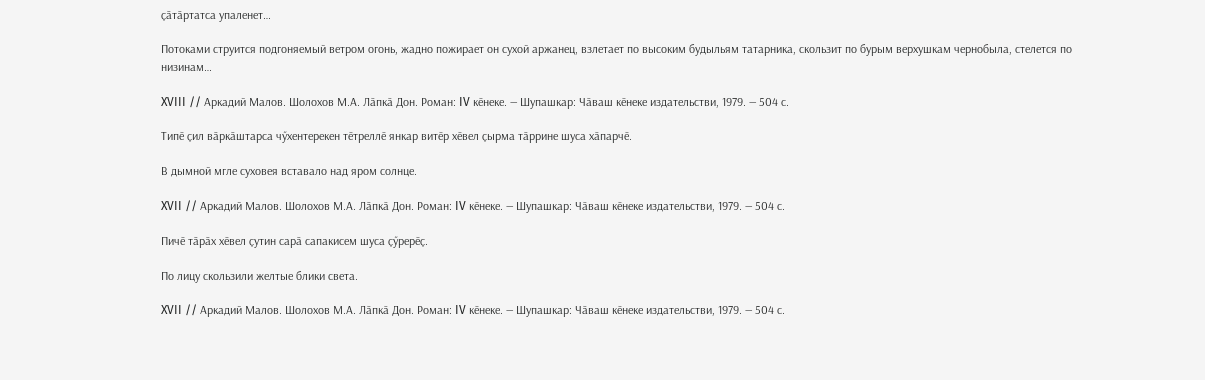ҫӑтӑртатса упаленет…

Потоками струится подгоняемый ветром огонь, жадно пожирает он сухой аржанец, взлетает по высоким будыльям татарника, скользит по бурым верхушкам чернобыла, стелется по низинам…

XVIII // Аркадий Малов. Шолохов М.А. Лӑпкӑ Дон. Роман: IV кӗнеке. — Шупашкар: Чӑваш кӗнеке издательстви, 1979. — 504 с.

Типӗ ҫил вӑркӑштарса чӳхентерекен тӗтреллӗ янкар витӗр хӗвел ҫырма тӑррине шуса хӑпарчӗ.

В дымной мгле суховея вставало над яром солнце.

XVII // Аркадий Малов. Шолохов М.А. Лӑпкӑ Дон. Роман: IV кӗнеке. — Шупашкар: Чӑваш кӗнеке издательстви, 1979. — 504 с.

Пичӗ тӑрӑх хӗвел ҫутин сарӑ сапакисем шуса ҫӳрерӗҫ.

По лицу скользили желтые блики света.

XVII // Аркадий Малов. Шолохов М.А. Лӑпкӑ Дон. Роман: IV кӗнеке. — Шупашкар: Чӑваш кӗнеке издательстви, 1979. — 504 с.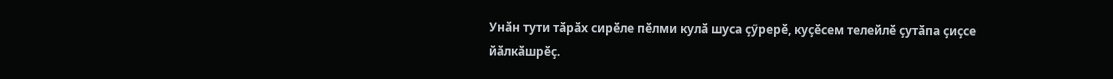Унӑн тути тӑрӑх сирӗле пӗлми кулӑ шуса ҫӳрерӗ, куҫӗсем телейлӗ ҫутӑпа ҫиҫсе йӑлкӑшрӗҫ.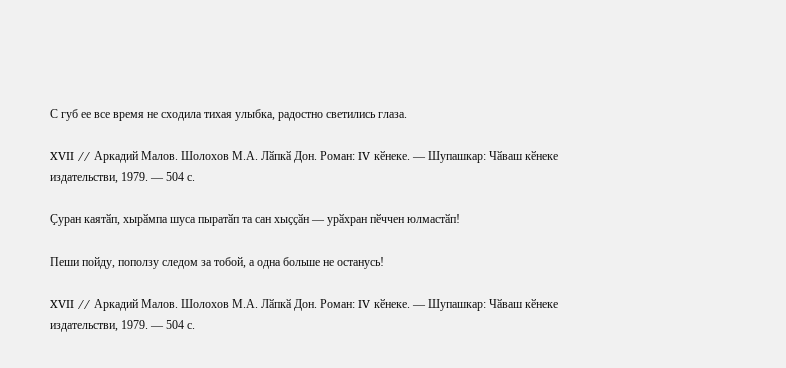С губ ее все время не сходила тихая улыбка, радостно светились глаза.

XVII // Аркадий Малов. Шолохов М.А. Лӑпкӑ Дон. Роман: IV кӗнеке. — Шупашкар: Чӑваш кӗнеке издательстви, 1979. — 504 с.

Ҫуран каятӑп, хырӑмпа шуса пыратӑп та сан хыҫҫӑн — урӑхран пӗччен юлмастӑп!

Пеши пойду, поползу следом за тобой, а одна больше не останусь!

XVII // Аркадий Малов. Шолохов М.А. Лӑпкӑ Дон. Роман: IV кӗнеке. — Шупашкар: Чӑваш кӗнеке издательстви, 1979. — 504 с.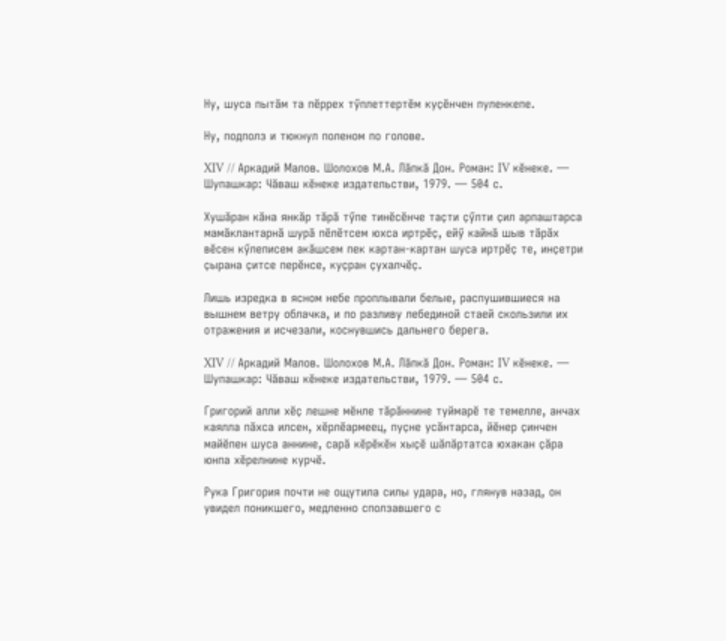Ну, шуса пытӑм та пӗррех тӳплеттертӗм куҫӗнчен пуленкепе.

Ну, подполз и тюкнул поленом по голове.

XIV // Аркадий Малов. Шолохов М.А. Лӑпкӑ Дон. Роман: IV кӗнеке. — Шупашкар: Чӑваш кӗнеке издательстви, 1979. — 504 с.

Хушӑран кӑна янкӑр тӑрӑ тӳпе тинӗсӗнче таҫти ҫӳлти ҫил арпаштарса мамӑклантарнӑ шурӑ пӗлӗтсем юхса иртрӗҫ, ейӳ кайнӑ шыв тӑрӑх вӗсен кӳлеписем акӑшсем пек картан-картан шуса иртрӗҫ те, инҫетри ҫырана ҫитсе перӗнсе, куҫран ҫухалчӗҫ.

Лишь изредка в ясном небе проплывали белые, распушившиеся на вышнем ветру облачка, и по разливу лебединой стаей скользили их отражения и исчезали, коснувшись дальнего берега.

XIV // Аркадий Малов. Шолохов М.А. Лӑпкӑ Дон. Роман: IV кӗнеке. — Шупашкар: Чӑваш кӗнеке издательстви, 1979. — 504 с.

Григорий алли хӗҫ лешне мӗнле тӑрӑннине туймарӗ те темелле, анчах каялла пӑхса илсен, хӗрлӗармеец, пуҫне усӑнтарса, йӗнер ҫинчен майӗпен шуса аннине, сарӑ кӗрӗкӗн хыҫӗ шӑпӑртатса юхакан ҫӑра юнпа хӗрелнине курчӗ.

Рука Григория почти не ощутила силы удара, но, глянув назад, он увидел поникшего, медленно сползавшего с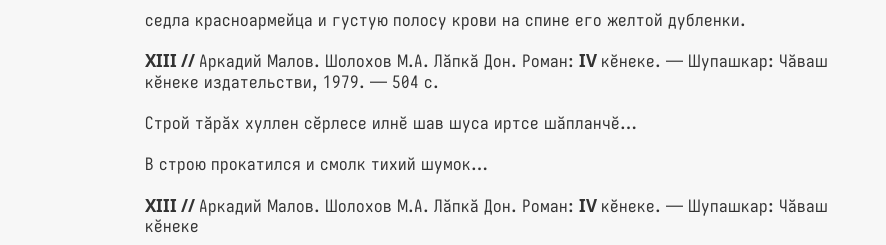седла красноармейца и густую полосу крови на спине его желтой дубленки.

XIII // Аркадий Малов. Шолохов М.А. Лӑпкӑ Дон. Роман: IV кӗнеке. — Шупашкар: Чӑваш кӗнеке издательстви, 1979. — 504 с.

Строй тӑрӑх хуллен сӗрлесе илнӗ шав шуса иртсе шӑпланчӗ…

В строю прокатился и смолк тихий шумок…

XIII // Аркадий Малов. Шолохов М.А. Лӑпкӑ Дон. Роман: IV кӗнеке. — Шупашкар: Чӑваш кӗнеке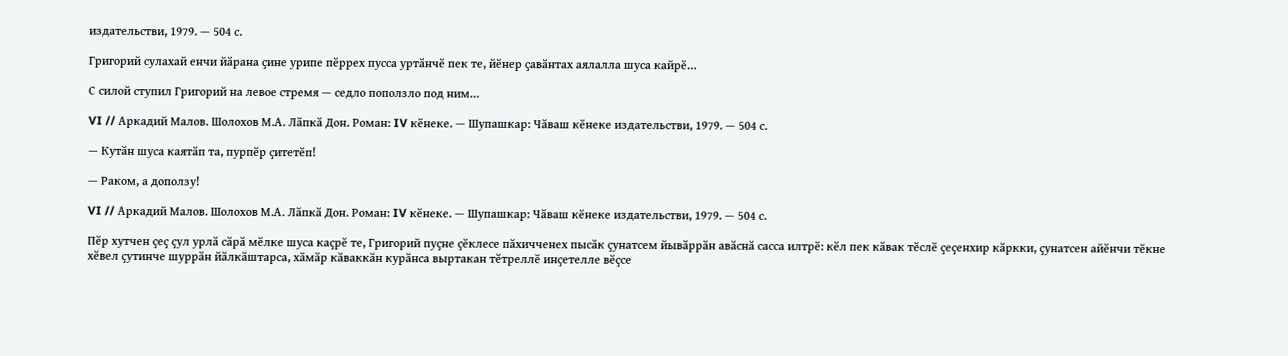издательстви, 1979. — 504 с.

Григорий сулахай енчи йӑрана ҫине урипе пӗррех пусса уртӑнчӗ пек те, йӗнер ҫавӑнтах аялалла шуса кайрӗ…

С силой ступил Григорий на левое стремя — седло поползло под ним…

VI // Аркадий Малов. Шолохов М.А. Лӑпкӑ Дон. Роман: IV кӗнеке. — Шупашкар: Чӑваш кӗнеке издательстви, 1979. — 504 с.

— Кутӑн шуса каятӑп та, пурпӗр ҫитетӗп!

— Раком, а доползу!

VI // Аркадий Малов. Шолохов М.А. Лӑпкӑ Дон. Роман: IV кӗнеке. — Шупашкар: Чӑваш кӗнеке издательстви, 1979. — 504 с.

Пӗр хутчен ҫеҫ ҫул урлӑ сӑрӑ мӗлке шуса каҫрӗ те, Григорий пуҫне ҫӗклесе пӑхичченех пысӑк ҫунатсем йывӑррӑн авӑснӑ сасса илтрӗ: кӗл пек кӑвак тӗслӗ ҫеҫенхир кӑркки, ҫунатсен айӗнчи тӗкне хӗвел ҫутинче шуррӑн йӑлкӑштарса, хӑмӑр кӑваккӑн курӑнса выртакан тӗтреллӗ инҫетелле вӗҫсе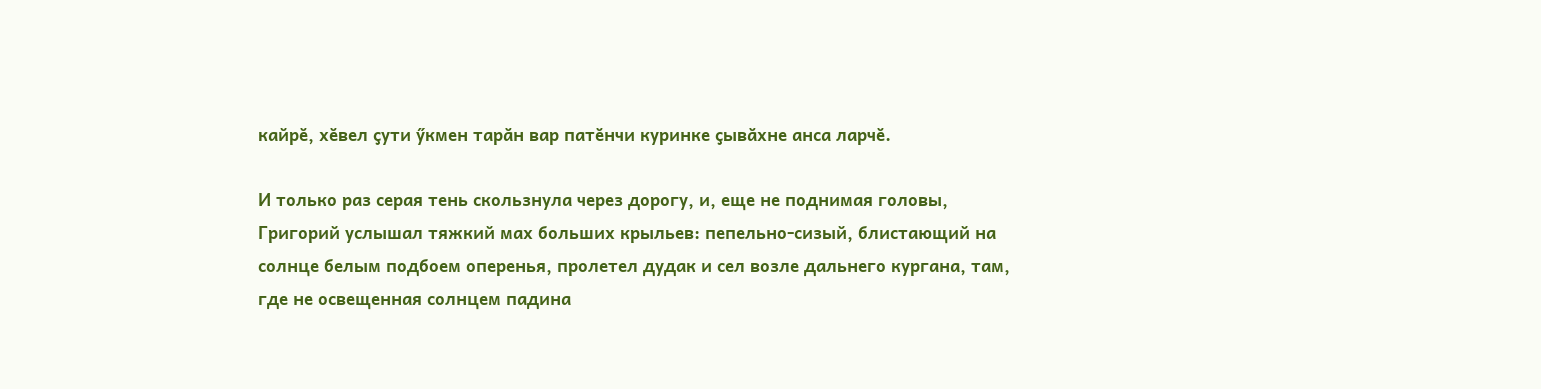кайрӗ, хӗвел ҫути ӳкмен тарӑн вар патӗнчи куринке ҫывӑхне анса ларчӗ.

И только раз серая тень скользнула через дорогу, и, еще не поднимая головы, Григорий услышал тяжкий мах больших крыльев: пепельно-сизый, блистающий на солнце белым подбоем оперенья, пролетел дудак и сел возле дальнего кургана, там, где не освещенная солнцем падина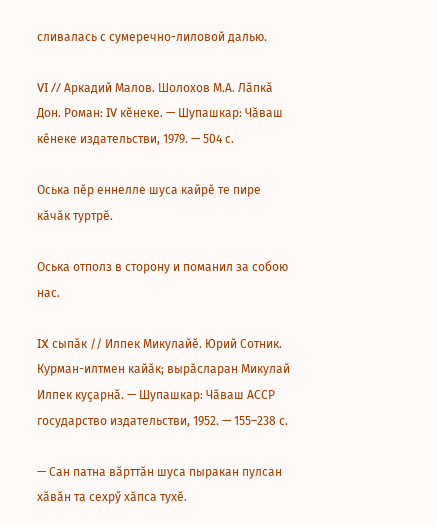сливалась с сумеречно-лиловой далью.

VI // Аркадий Малов. Шолохов М.А. Лӑпкӑ Дон. Роман: IV кӗнеке. — Шупашкар: Чӑваш кӗнеке издательстви, 1979. — 504 с.

Оська пӗр еннелле шуса кайрӗ те пире кӑчӑк туртрӗ.

Оська отполз в сторону и поманил за собою нас.

IX сыпӑк // Илпек Микулайӗ. Юрий Сотник. Курман-илтмен кайӑк; вырӑсларан Микулай Илпек куҫарнӑ. — Шупашкар: Чӑваш АССР государство издательстви, 1952. — 155–238 с.

— Сан патна вӑрттӑн шуса пыракан пулсан хӑвӑн та сехрӳ хӑпса тухӗ.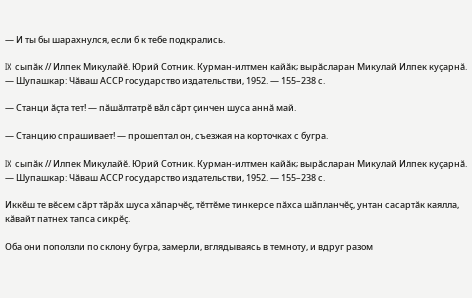— И ты бы шарахнулся, если б к тебе подкрались.

IX сыпӑк // Илпек Микулайӗ. Юрий Сотник. Курман-илтмен кайӑк; вырӑсларан Микулай Илпек куҫарнӑ. — Шупашкар: Чӑваш АССР государство издательстви, 1952. — 155–238 с.

— Станци ӑҫта тет! — пӑшӑлтатрӗ вӑл сӑрт ҫинчен шуса аннӑ май.

— Станцию спрашивает! — прошептал он, съезжая на корточках с бугра.

IX сыпӑк // Илпек Микулайӗ. Юрий Сотник. Курман-илтмен кайӑк; вырӑсларан Микулай Илпек куҫарнӑ. — Шупашкар: Чӑваш АССР государство издательстви, 1952. — 155–238 с.

Иккӗш те вӗсем сӑрт тӑрӑх шуса хӑпарчӗҫ, тӗттӗме тинкерсе пӑхса шӑпланчӗҫ, унтан сасартӑк каялла, кӑвайт патнех тапса сикрӗҫ.

Оба они поползли по склону бугра, замерли, вглядываясь в темноту, и вдруг разом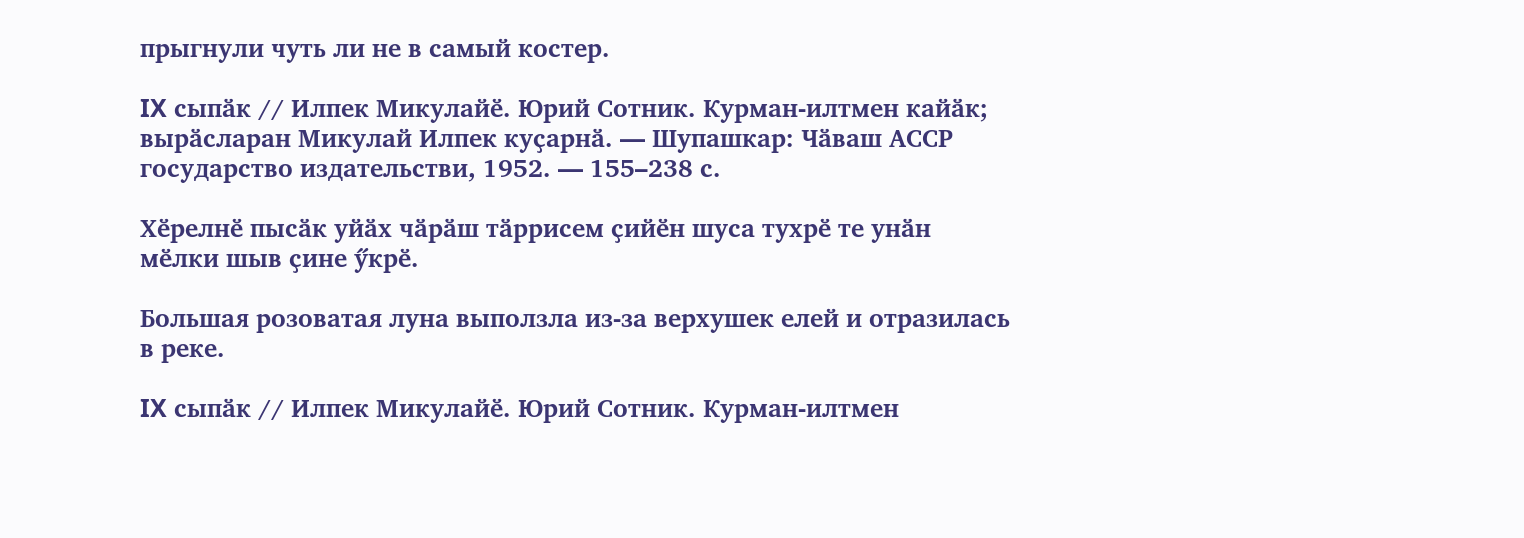прыгнули чуть ли не в самый костер.

IX сыпӑк // Илпек Микулайӗ. Юрий Сотник. Курман-илтмен кайӑк; вырӑсларан Микулай Илпек куҫарнӑ. — Шупашкар: Чӑваш АССР государство издательстви, 1952. — 155–238 с.

Хӗрелнӗ пысӑк уйӑх чӑрӑш тӑррисем ҫийӗн шуса тухрӗ те унӑн мӗлки шыв ҫине ӳкрӗ.

Большая розоватая луна выползла из-за верхушек елей и отразилась в реке.

IX сыпӑк // Илпек Микулайӗ. Юрий Сотник. Курман-илтмен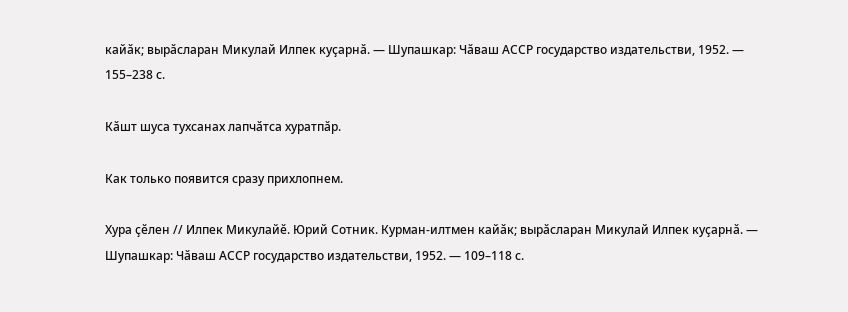кайӑк; вырӑсларан Микулай Илпек куҫарнӑ. — Шупашкар: Чӑваш АССР государство издательстви, 1952. — 155–238 с.

Кӑшт шуса тухсанах лапчӑтса хуратпӑр.

Как только появится сразу прихлопнем.

Хура ҫӗлен // Илпек Микулайӗ. Юрий Сотник. Курман-илтмен кайӑк; вырӑсларан Микулай Илпек куҫарнӑ. — Шупашкар: Чӑваш АССР государство издательстви, 1952. — 109–118 с.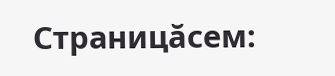Страницăсем: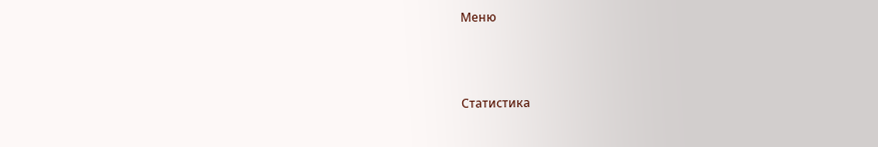Меню



Статистика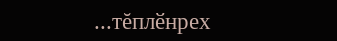...тĕплӗнрех